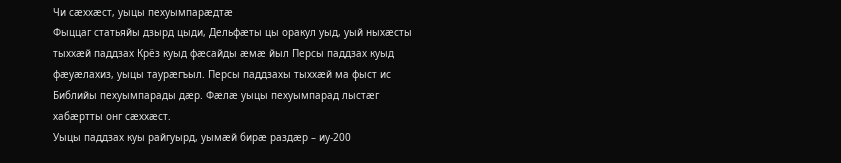Чи сӕххӕст, уыцы пехуымпарӕдтӕ
Фыццаг статьяйы дзырд цыди, Дельфӕты цы оракул уыд, уый ныхӕсты тыххӕй паддзах Крёз куыд фӕсайды ӕмӕ йыл Персы паддзах куыд фӕуӕлахиз, уыцы таурӕгъыл. Персы паддзахы тыххӕй ма фыст ис Библийы пехуымпарады дӕр. Фӕлӕ уыцы пехуымпарад лыстӕг хабӕртты онг сӕххӕст.
Уыцы паддзах куы райгуырд, уымӕй бирӕ раздӕр – иу-200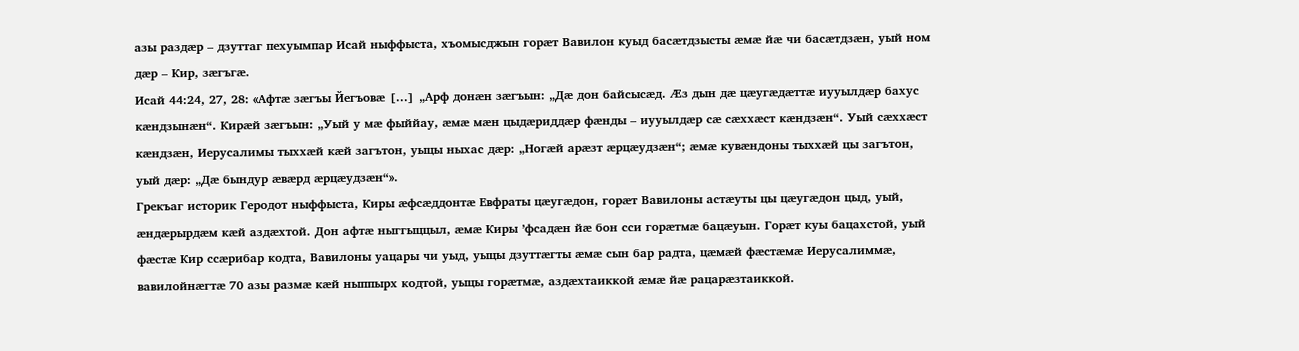азы раздӕр – дзуттаг пехуымпар Исай ныффыста, хъомысджын горӕт Вавилон куыд басӕтдзысты ӕмӕ йӕ чи басӕтдзӕн, уый ном дӕр – Кир, зӕгъгӕ.
Исай 44:24, 27, 28: «Афтӕ зӕгъы Йегъовӕ [...] „Арф донӕн зӕгъын: „Дӕ дон байсысӕд. Ӕз дын дӕ цӕугӕдӕттӕ иууылдӕр бахус кӕндзынӕн“. Кирӕй зӕгъын: „Уый у мӕ фыййау, ӕмӕ мӕн цыдӕриддӕр фӕнды – иууылдӕр сӕ сӕххӕст кӕндзӕн“. Уый сӕххӕст кӕндзӕн, Иерусалимы тыххӕй кӕй загътон, уыцы ныхас дӕр: „Ногӕй арӕзт ӕрцӕудзӕн“; ӕмӕ кувӕндоны тыххӕй цы загътон, уый дӕр: „Дӕ бындур ӕвӕрд ӕрцӕудзӕн“».
Грекъаг историк Геродот ныффыста, Киры ӕфсӕддонтӕ Евфраты цӕугӕдон, горӕт Вавилоны астӕуты цы цӕугӕдон цыд, уый, ӕндӕрырдӕм кӕй аздӕхтой. Дон афтӕ ныггыццыл, ӕмӕ Киры ’фсадӕн йӕ бон сси горӕтмӕ бацӕуын. Горӕт куы бацахстой, уый фӕстӕ Кир ссӕрибар кодта, Вавилоны уацары чи уыд, уыцы дзуттӕгты ӕмӕ сын бар радта, цӕмӕй фӕстӕмӕ Иерусалиммӕ, вавилойнӕгтӕ 70 азы размӕ кӕй ныппырх кодтой, уыцы горӕтмӕ, аздӕхтаиккой ӕмӕ йӕ рацарӕзтаиккой.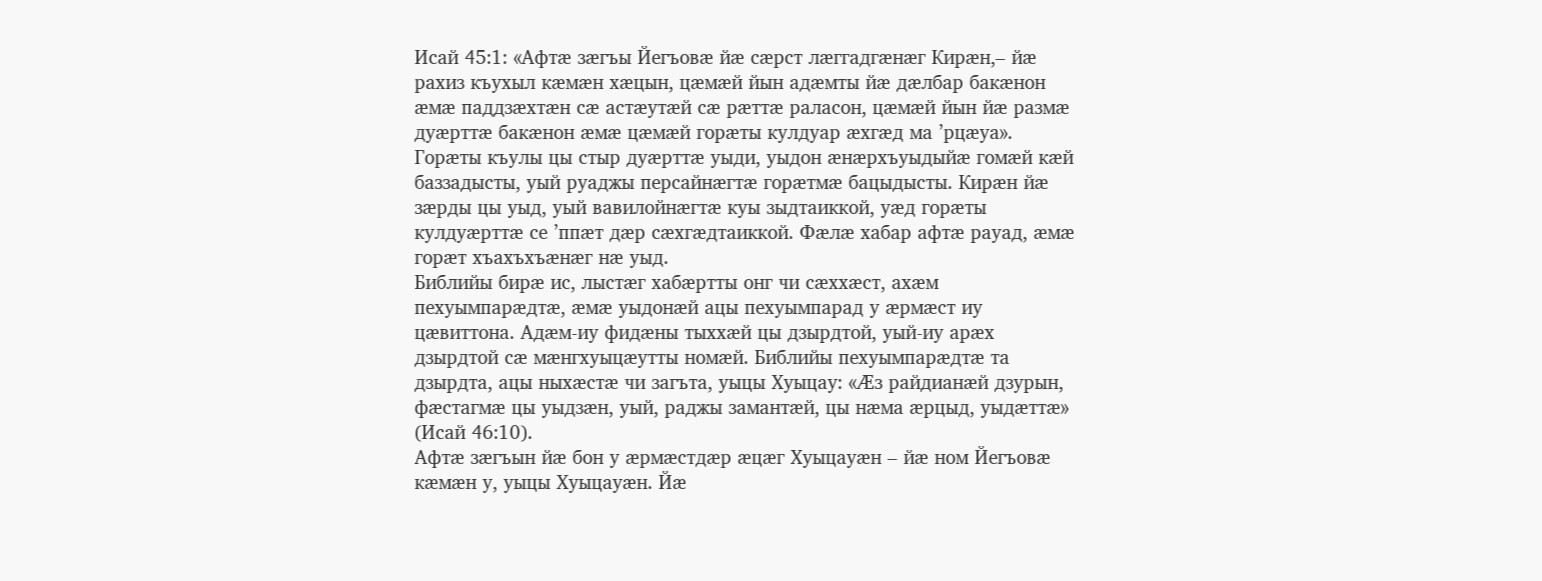Исай 45:1: «Афтӕ зӕгъы Йегъовӕ йӕ сӕрст лӕггадгӕнӕг Кирӕн,– йӕ рахиз къухыл кӕмӕн хӕцын, цӕмӕй йын адӕмты йӕ дӕлбар бакӕнон ӕмӕ паддзӕхтӕн сӕ астӕутӕй сӕ рӕттӕ раласон, цӕмӕй йын йӕ размӕ дуӕрттӕ бакӕнон ӕмӕ цӕмӕй горӕты кулдуар ӕхгӕд ма ’рцӕуа».
Горӕты къулы цы стыр дуӕрттӕ уыди, уыдон ӕнӕрхъуыдыйӕ гомӕй кӕй баззадысты, уый руаджы персайнӕгтӕ горӕтмӕ бацыдысты. Кирӕн йӕ зӕрды цы уыд, уый вавилойнӕгтӕ куы зыдтаиккой, уӕд горӕты кулдуӕрттӕ се ’ппӕт дӕр сӕхгӕдтаиккой. Фӕлӕ хабар афтӕ рауад, ӕмӕ горӕт хъахъхъӕнӕг нӕ уыд.
Библийы бирӕ ис, лыстӕг хабӕртты онг чи сӕххӕст, ахӕм пехуымпарӕдтӕ, ӕмӕ уыдонӕй ацы пехуымпарад у ӕрмӕст иу цӕвиттонa. Адӕм-иу фидӕны тыххӕй цы дзырдтой, уый-иу арӕх дзырдтой сӕ мӕнгхуыцӕутты номӕй. Библийы пехуымпарӕдтӕ та дзырдта, ацы ныхӕстӕ чи загъта, уыцы Хуыцау: «Ӕз райдианӕй дзурын, фӕстагмӕ цы уыдзӕн, уый, раджы замантӕй, цы нӕма ӕрцыд, уыдӕттӕ» (Исай 46:10).
Афтӕ зӕгъын йӕ бон у ӕрмӕстдӕр ӕцӕг Хуыцауӕн – йӕ ном Йегъовӕ кӕмӕн у, уыцы Хуыцауӕн. Йӕ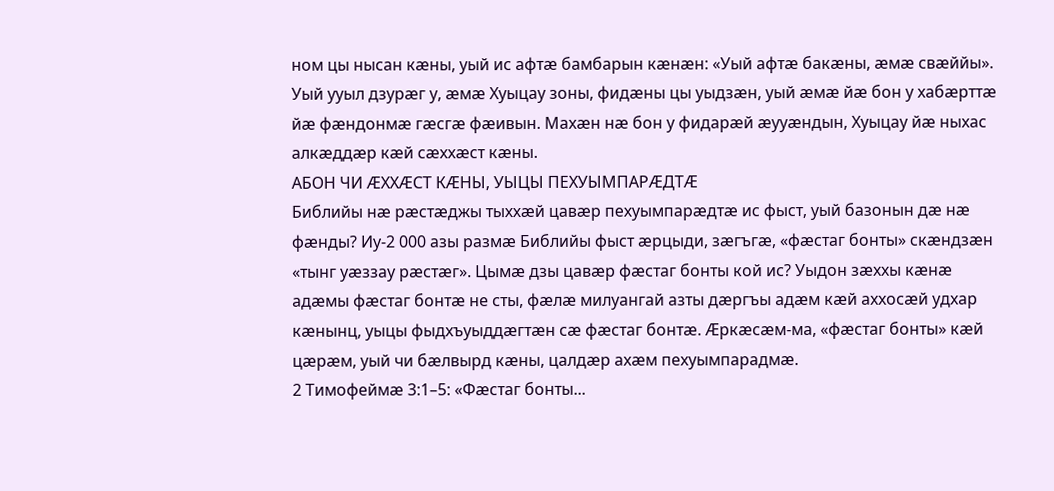ном цы нысан кӕны, уый ис афтӕ бамбарын кӕнӕн: «Уый афтӕ бакӕны, ӕмӕ свӕййы». Уый ууыл дзурӕг у, ӕмӕ Хуыцау зоны, фидӕны цы уыдзӕн, уый ӕмӕ йӕ бон у хабӕрттӕ йӕ фӕндонмӕ гӕсгӕ фӕивын. Махӕн нӕ бон у фидарӕй ӕууӕндын, Хуыцау йӕ ныхас алкӕддӕр кӕй сӕххӕст кӕны.
АБОН ЧИ ӔХХӔСТ КӔНЫ, УЫЦЫ ПЕХУЫМПАРӔДТӔ
Библийы нӕ рӕстӕджы тыххӕй цавӕр пехуымпарӕдтӕ ис фыст, уый базонын дӕ нӕ фӕнды? Иу-2 000 азы размӕ Библийы фыст ӕрцыди, зӕгъгӕ, «фӕстаг бонты» скӕндзӕн «тынг уӕззау рӕстӕг». Цымӕ дзы цавӕр фӕстаг бонты кой ис? Уыдон зӕххы кӕнӕ адӕмы фӕстаг бонтӕ не сты, фӕлӕ милуангай азты дӕргъы адӕм кӕй аххосӕй удхар кӕнынц, уыцы фыдхъуыддӕгтӕн сӕ фӕстаг бонтӕ. Ӕркӕсӕм-ма, «фӕстаг бонты» кӕй цӕрӕм, уый чи бӕлвырд кӕны, цалдӕр ахӕм пехуымпарадмӕ.
2 Тимофеймӕ 3:1–5: «Фӕстаг бонты...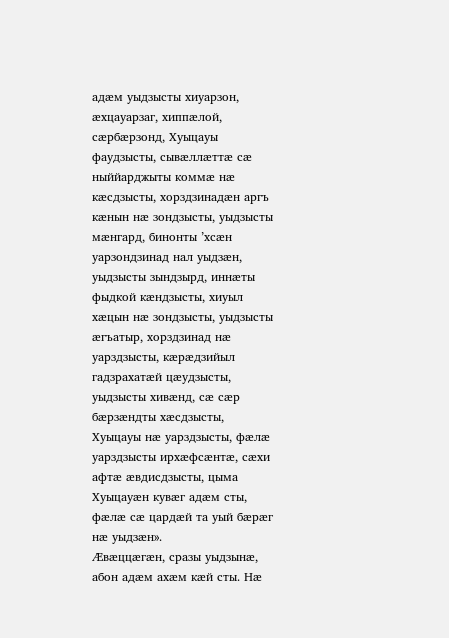адӕм уыдзысты хиуарзон, ӕхцауарзаг, хиппӕлой, сӕрбӕрзонд, Хуыцауы фаудзысты, сывӕллӕттӕ сӕ ныййарджыты коммӕ нӕ кӕсдзысты, хорздзинадӕн аргъ кӕнын нӕ зондзысты, уыдзысты мӕнгард, бинонты ’хсӕн уарзондзинад нал уыдзӕн, уыдзысты зындзырд, иннӕты фыдкой кӕндзысты, хиуыл хӕцын нӕ зондзысты, уыдзысты ӕгъатыр, хорздзинад нӕ уарздзысты, кӕрӕдзийыл гадзрахатӕй цӕудзысты, уыдзысты хивӕнд, сӕ сӕр бӕрзӕндты хӕсдзысты, Хуыцауы нӕ уарздзысты, фӕлӕ уарздзысты ирхӕфсӕнтӕ, сӕхи афтӕ ӕвдисдзысты, цыма Хуыцауӕн кувӕг адӕм сты, фӕлӕ сӕ цардӕй та уый бӕрӕг нӕ уыдзӕн».
Ӕвӕццӕгӕн, сразы уыдзынӕ, абон адӕм ахӕм кӕй сты. Нӕ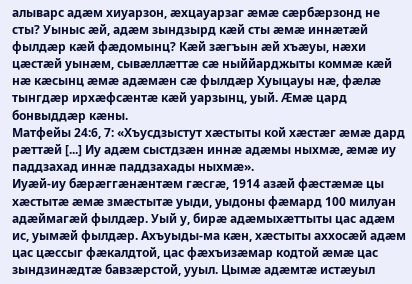алыварс адӕм хиуарзон, ӕхцауарзаг ӕмӕ сӕрбӕрзонд не сты? Уыныс ӕй, адӕм зындзырд кӕй сты ӕмӕ иннӕтӕй фылдӕр кӕй фӕдомынц? Кӕй зӕгъын ӕй хъӕуы, нӕхи цӕстӕй уынӕм, сывӕллӕттӕ сӕ ныййарджыты коммӕ кӕй нӕ кӕсынц ӕмӕ адӕмӕн сӕ фылдӕр Хуыцауы нӕ, фӕлӕ тынгдӕр ирхӕфсӕнтӕ кӕй уарзынц, уый. Ӕмӕ цард бонвыддӕр кӕны.
Матфейы 24:6, 7: «Хъусдзыстут хӕстыты кой хӕстӕг ӕмӕ дард рӕттӕй [...] Иу адӕм сыстдзӕн иннӕ адӕмы ныхмӕ, ӕмӕ иу паддзахад иннӕ паддзахады ныхмӕ».
Иуӕй-иу бӕрӕггӕнӕнтӕм гӕсгӕ, 1914 азӕй фӕстӕмӕ цы хӕстытӕ ӕмӕ змӕстытӕ уыди, уыдоны фӕмард 100 милуан адӕймагӕй фылдӕр. Уый у, бирӕ адӕмыхӕттыты цас адӕм ис, уымӕй фылдӕр. Ахъуыды-ма кӕн, хӕстыты аххосӕй адӕм цас цӕссыг фӕкалдтой, цас фӕхъизӕмар кодтой ӕмӕ цас зындзинӕдтӕ бавзӕрстой, ууыл. Цымӕ адӕмтӕ истӕуыл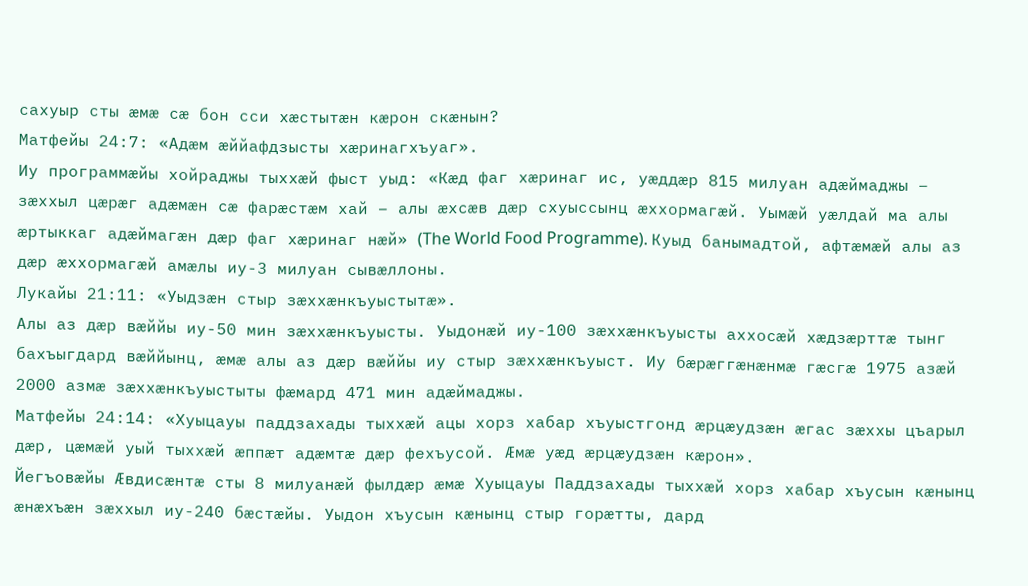сахуыр сты ӕмӕ сӕ бон сси хӕстытӕн кӕрон скӕнын?
Матфейы 24:7: «Адӕм ӕййафдзысты хӕринагхъуаг».
Иу программӕйы хойраджы тыххӕй фыст уыд: «Кӕд фаг хӕринаг ис, уӕддӕр 815 милуан адӕймаджы – зӕххыл цӕрӕг адӕмӕн сӕ фарӕстӕм хай – алы ӕхсӕв дӕр схуыссынц ӕххормагӕй. Уымӕй уӕлдай ма алы ӕртыккаг адӕймагӕн дӕр фаг хӕринаг нӕй» (The World Food Programme). Куыд банымадтой, афтӕмӕй алы аз дӕр ӕххормагӕй амӕлы иу-3 милуан сывӕллоны.
Лукайы 21:11: «Уыдзӕн стыр зӕххӕнкъуыстытӕ».
Алы аз дӕр вӕййы иу-50 мин зӕххӕнкъуысты. Уыдонӕй иу-100 зӕххӕнкъуысты аххосӕй хӕдзӕрттӕ тынг бахъыгдард вӕййынц, ӕмӕ алы аз дӕр вӕййы иу стыр зӕххӕнкъуыст. Иу бӕрӕггӕнӕнмӕ гӕсгӕ 1975 азӕй 2000 азмӕ зӕххӕнкъуыстыты фӕмард 471 мин адӕймаджы.
Матфейы 24:14: «Хуыцауы паддзахады тыххӕй ацы хорз хабар хъуыстгонд ӕрцӕудзӕн ӕгас зӕххы цъарыл дӕр, цӕмӕй уый тыххӕй ӕппӕт адӕмтӕ дӕр фехъусой. Ӕмӕ уӕд ӕрцӕудзӕн кӕрон».
Йегъовӕйы Ӕвдисӕнтӕ сты 8 милуанӕй фылдӕр ӕмӕ Хуыцауы Паддзахады тыххӕй хорз хабар хъусын кӕнынц ӕнӕхъӕн зӕххыл иу-240 бӕстӕйы. Уыдон хъусын кӕнынц стыр горӕтты, дард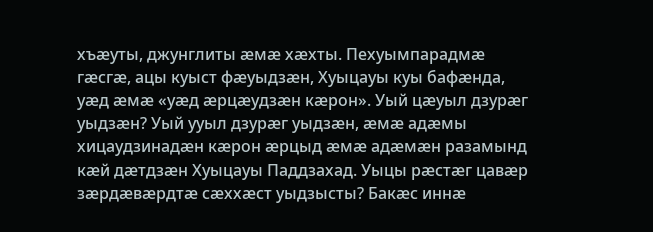хъӕуты, джунглиты ӕмӕ хӕхты. Пехуымпарадмӕ гӕсгӕ, ацы куыст фӕуыдзӕн, Хуыцауы куы бафӕнда, уӕд ӕмӕ «уӕд ӕрцӕудзӕн кӕрон». Уый цӕуыл дзурӕг уыдзӕн? Уый ууыл дзурӕг уыдзӕн, ӕмӕ адӕмы хицаудзинадӕн кӕрон ӕрцыд ӕмӕ адӕмӕн разамынд кӕй дӕтдзӕн Хуыцауы Паддзахад. Уыцы рӕстӕг цавӕр зӕрдӕвӕрдтӕ сӕххӕст уыдзысты? Бакӕс иннӕ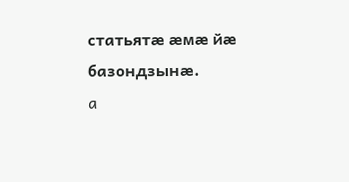статьятӕ ӕмӕ йӕ базондзынӕ.
a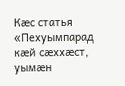Кӕс статья «Пехуымпарад кӕй сӕххӕст, уымӕн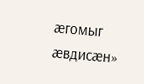ӕгомыг ӕвдисӕн»